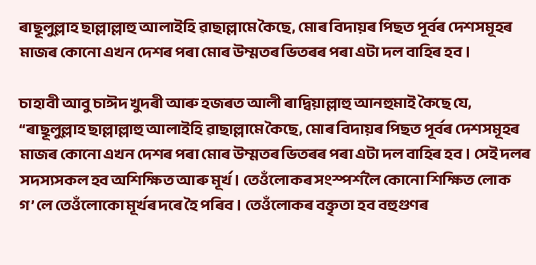ৰাছূলুল্লাহ ছাল্লাল্লাহু আলাইহি ৱাছাল্লামে কৈছে, মোৰ বিদায়ৰ পিছত পূৰ্বৰ দেশসমূহৰ মাজৰ কোনো এখন দেশৰ পৰা মোৰ উম্মতৰ ভিতৰৰ পৰা এটা দল বাহিৰ হব।

চাহাবী আবু চাঈদ খুদৰী আৰু হজৰত আলী ৰাদ্বিয়াল্লাহু আনহুমাই কৈছে যে,
“ৰাছূলুল্লাহ ছাল্লাল্লাহু আলাইহি ৱাছাল্লামে কৈছে, মোৰ বিদায়ৰ পিছত পূৰ্বৰ দেশসমূহৰ মাজৰ কোনো এখন দেশৰ পৰা মোৰ উম্মতৰ ভিতৰৰ পৰা এটা দল বাহিৰ হব। সেই দলৰ সদস্যসকল হব অশিক্ষিত আৰু মূৰ্খ। তেওঁলোকৰ সংস্পৰ্শলৈ কোনো শিক্ষিত লোক গ’লে তেওঁলোকো মূৰ্খৰ দৰে হৈ পৰিব। তেওঁলোকৰ বক্তৃতা হব বহুগুণৰ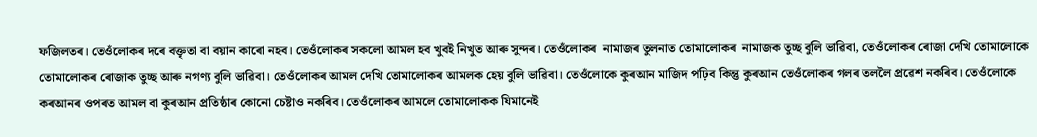ফজিলতৰ। তেওঁলোকৰ দৰে বক্তৃতা বা বয়ান কাৰো নহব। তেওঁলোকৰ সকলো আমল হব খুবই নিখুত আৰু সুন্দৰ। তেওঁলোকৰ  নামাজৰ তুলনাত তোমালোকৰ  নামাজক তুচ্ছ বুলি ভাৱিবা, তেওঁলোকৰ ৰোজা দেখি তোমালোকে তোমালোকৰ ৰোজাক তুচ্ছ আৰু নগণ্য বুলি ভাৱিবা। তেওঁলোকৰ আমল দেখি তোমালোকৰ আমলক হেয় বুলি ভাৱিবা। তেওঁলোকে কুৰআন মাজিদ পঢ়িব কিন্তু কুৰআন তেওঁলোকৰ গলৰ তললৈ প্ৰৱেশ নকৰিব। তেওঁলোকে কৰআনৰ ওপৰত আমল বা কুৰআন প্রতিষ্ঠাৰ কোনো চেষ্টাও নকৰিব। তেওঁলোকৰ আমলে তোমালোকক যিমানেই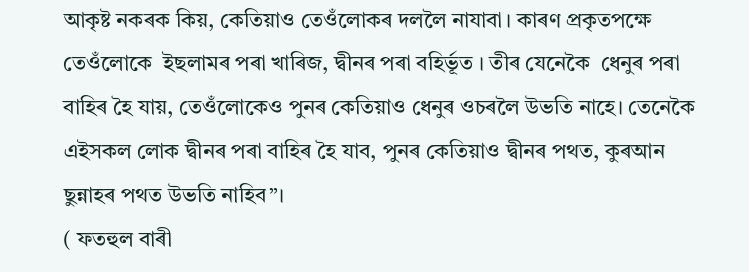আকৃষ্ট নকৰক কিয়, কেতিয়াও তেওঁলোকৰ দললৈ নাযাবা। কাৰণ প্রকৃতপক্ষে তেওঁলোকে  ইছলামৰ পৰা খাৰিজ, দ্বীনৰ পৰা বহির্ভূত । তীৰ যেনেকৈ  ধেনুৰ পৰা বাহিৰ হৈ যায়, তেওঁলোকেও পুনৰ কেতিয়াও ধেনুৰ ওচৰলৈ উভতি নাহে। তেনেকৈ এইসকল লোক দ্বীনৰ পৰা বাহিৰ হৈ যাব, পুনৰ কেতিয়াও দ্বীনৰ পথত, কুৰআন ছুন্নাহৰ পথত উভতি নাহিব”।
( ফতহুল বাৰী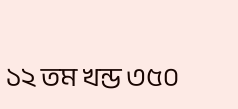১২ তম খন্ড ৩৫০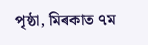পৃষ্ঠা, মিৰকাত ৭ম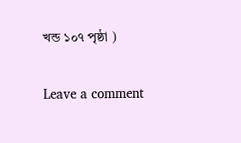খন্ড ১০৭ পৃষ্ঠা )

Leave a comment